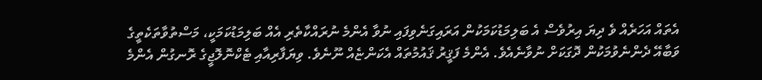އެތައް އަހަރެއް ވެ ދިޔަ އިރުވެސް އެ ބަލިމަޑުކަމަކުން އަރައިގަނެވިފައި ނުވާ އެންމެ ނުރައްކާތެރި އެއް ބަލިމަޑުކަމަކީ، މަސްތުވާތަކެތީގެ ވަބާއޭ ދެންނެވުމަކުން ދޮގަކަށް ނުވާނެއެވެ. އެންމެ ފަޤީރު ޤައުމުތައް އެކަންޏެއް ނޫނެވެ. ވިޔަފާރިއާއި ޓެކްނޮލޮޖީގެ ރޮނގުން އެންމެ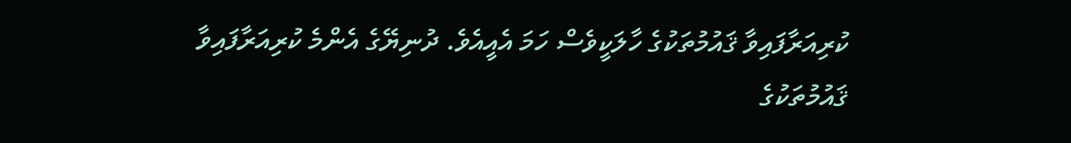ކުރިއަރާފައިވާ ޤައުމުތަކުގެ ހާލަކީވެސް ހަމަ އެއީއެވެ. ދުނިޔޭގެ އެންމެ ކުރިއަރާފައިވާ ޤައުމުތަކުގެ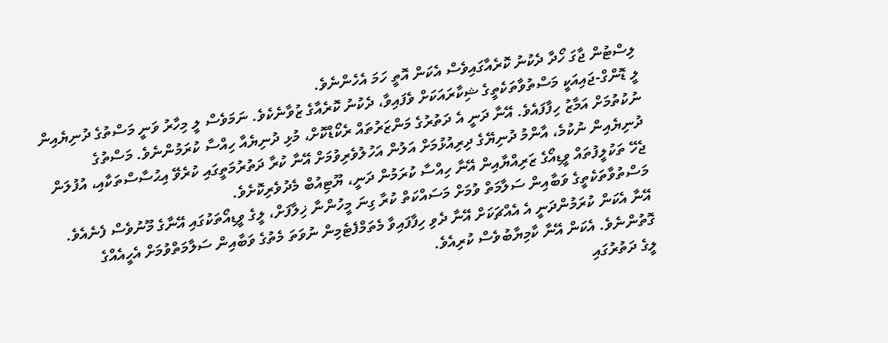ލިސްޓުން ޖާގަ ހޯދާ ދެކުނު ކޮރެއާގައިވެސް އެކަން އޮތީ ހަމަ އެހެންނެވެ.
ލީ ޑޮންގް-ޖައިއަކީ މަސްތުވާތަކެތީގެ ޝިކާރައަކަށް ވެފައިވާ، ދެކުނު ކޮރެއާގެ ޒުވާނެކެވެ. ނަމަވެސް ލީ މިހާރު ވަނީ މަސްތުގެ ދުނިޔެއިން ނުކުތުމަށް އަމާޒު ހިފާފައެވެ. އޭނާ ދަނީ އެ ދަތުރުގެ މަންޒަރުތައް ރެކޯޑްކޮށް، މުޅި ދުނިޔެއާ ހިއްސާ ކުރަމުންނެވެ. މަސްތުގެ ދުނިޔެއިން ނުކުމެ، އާންމު ދުނިޔޭގެ ދިރިއުޅުމަށް އަލުން އަހުލުވެރިވުމަށް އޭނާ ކުރާ ދަތުރުމަތީގައި ކުރެވޭ އިޙުސާސްތަކާއި، އުފުލަން ޖެހޭ ތަކުލީފުތައް ވީޑިއޯގެ ޒަރިއްޔާއިން އޭނާ ހިއްސާ ކުރަމުން ދަނީ، ޔޫޓިއުބް މެދުވެރިކޮށެވެ.
މަސްތުވާތަކެތީގެ ވަބާއިން ސަލާމަތް ވުމަށް މަސައްކަތް ކުރާ ގިނަ މީހުންނާ ޚިލާފަށް، ލީގެ ވީޑިއޯތަކުގައި އޭނާގެ މޫނުވެސް ފެނެއެވެ. އޭނާ އެކަން ކުރަމުންދަނީ އެ އެއްޗަކަށް އޭނާ ދެވި ހިފާފައިވާ މެތަމްފެޓެމިން ނުވަތަ މެތުގެ ވަބާއިން ސަލާމަތްވުމަށް އެހީއެއްގެ ގޮތުންނެވެ. އެކަން އޭނާ ކާމިޔާބުވެސް ކުރިއެވެ.
ލީގެ ދަތުރުގައި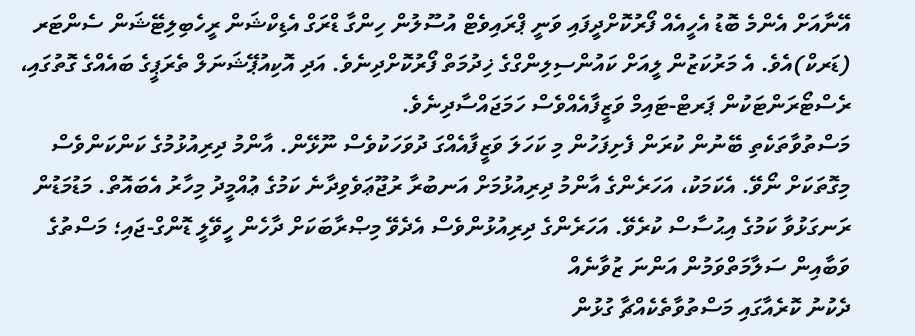އޭނާއަށް އެންމެ ބޮޑު އެހީއެއް ފޯރުކޮށްދީފައި ވަނީ ޕްރައިވެޓް އުސޫލުން ހިންގާ ޑްރަގް އެޑިކްޝަން ރީހެބިލިޓޭޝަން ސެންޓަރ (ޑަރކް)އެވެ. އެ މަރުކަޒުން ލީއަށް ކައުންސިލިންގްގެ ޚިދުމަތް ފޯރުކޮށްދިނެވެ. އަދި އޮކިއުޕޭޝަނަލް ތެރަޕީގެ ބައެއްގެ ގޮތުގައި، ރެސްޓޯރަންޓަކުން ޕަރޓް-ޓައިމް ވަޒީފާއެއްވެސް ހަމަޖައްސާދިނެވެ.
މަސްތުވާތަކެތި ބޭނުން ކުރަން ފެށިފަހުން މި ކަހަލަ ވަޒީފާއެއްގަ ދުވަހަކުވެސް ނޫޅޭން. އާންމު ދިރިއުޅުމުގެ ކަންކަންވެސް މިގޮތަކަށް ނޯވޭ. އެކަމަކު، އަހަރެންގެ އާންމު ދިރިއުޅުމަށް އަނބުރާ ރުޖޫޢަވެވިދާނެ ކަމުގެ ޢުއްމީދު މިހާރު އެބައޮތް. މަޑުމަޑުން ރަނގަޅުވާ ކަމުގެ އިޙުސާސް ކުރެވޭ. އަހަރެންގެ ދިރިއުޅުންވެސް އެދެވޭ މިޞްރާބަކަށް ދާހެން ހީވޭލީ ޑޮންގް-ޖައި؛ މަސްތުގެ ވަބާއިން ސަލާމަތްވަމުން އަންނަ ޒުވާނެއް
ދެކުނު ކޮރެއާގައި މަސްތުވާތެކެއްޗާ ގުޅުން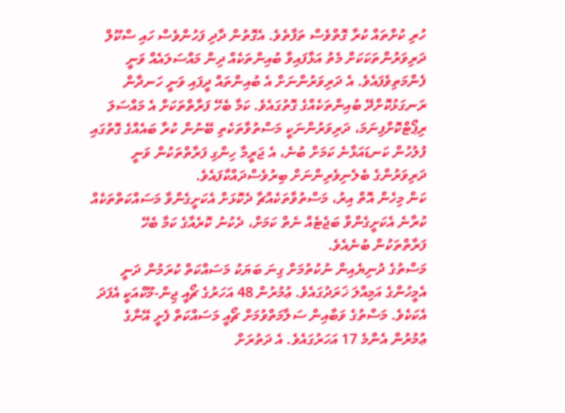ހުރި ކުށްތައް ކުރާ ގޮތްވެސް ތަފާތެވެ. އެގޮތުން ދާދި ފަހުންވެސް ހައި ސްކޫލް ދަރިވަރުންތަކަކަށް މެތު އަޅާފައިވާ ބުއިންތަކެއް ދިން މައްސަލައެއް ވަނީ ފެންމަތިވެފައެވެ. އެ ދަރިވަރުންނަށް އެ ބުއިންތައް ދީފައި ވަނީ ހަނދާން ރަނގަޅުކޮށްދޭ ބުއިންތަކެއްގެ ގޮތުގައެވެ. ކަމާ ބެހޭ ފަރާތްތަކަށް އެ މައްސަލަ ރިޕޯޓްކޮށްފިނަމަ، ދަރިވަރުންނަކީ މަސްތުވާތަކެތި ބޭނުން ކުރާ ބައެއްގެ ގޮތުގައި ފުލުހުން ކަނޑައަޅާނެ ކަމަށް ބުނެ، އެ ޖަރީމާ ހިންގި ފަރާތްތަކުން ވަނީ ދަރިވަރުންގެ ބެލެނިވެރިންނަށް ބިރުވެސްދައްކާފައެވެ.
ކަން މިހެން އޮތް އިރު، މަސްތުވާތަކެއްޗާ ދެކޮޅަށް އެކަށީގެންވާ މަސައްކަތްތަކެއް ކުރާނެ އެކަށީގެންވާ ބަޖެޓެއް ނެތް ކަމަށް، ދެކުނު ކޮރެއާގެ ކަމާ ބެހޭ ފަރާތްތަކުން ބުނެއެވެ.
މަސްތުގެ ދުނިޔެއިން ނުކުތުމަށް ގިނަ ބަޔަކު މަސައްކަތް ކުރަމުން ދަނީ އެމީހުންގެ އަމިއްލަ ޚަރަދުގައެވެ. ޢުމުރުން 48 އަހަރުގެ ޗޯއީ ޖިން-މޫކްއަކީ އެފަދަ އެކަކެވެ. މަސްތުގެ ވަބާއިން ސަލާމަތްވުމަށް ޗޯއީ މަސައްކަތް ފެށީ އޭނާގެ ޢުމުރުން އެންމެ 17 އަހަރުގައެވެ. އެ ދަތުރަށް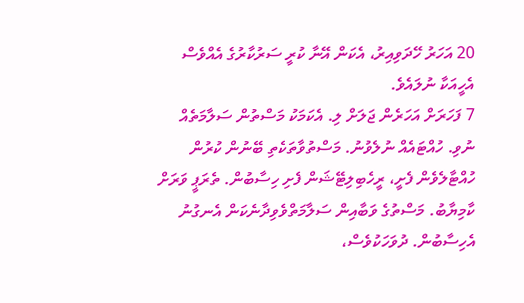20 އަހަރު ހޭދަވިއިރު، އެކަން އޭނާ ކުރީ ސަރުކާރުގެ އެއްވެސް އެހީއަކާ ނުލައެވެ.
7 ފަހަރަށް އަހަރެން ޖަލަށް ލި. އެކަމަކު މަސްތުން ސަލާމަތެއް ނުވި. ހުއްޓައެއް ނުލެވުނު. މަސްތުވާތަކެތި ބޭނުން ކުރުން ހުއްޓާލެވެން ފެށީ، ރީހެބިލިޓޭޝަން ފެށި ހިސާބުން. ތެރަޕީ ވަރަށް ކާމިޔާބު. މަސްތުގެ ވަބާއިން ސަލާމަތްވެވިދާނެކަން އެނގުނު އެހިސާބުން. ދުވަހަކުވެސް،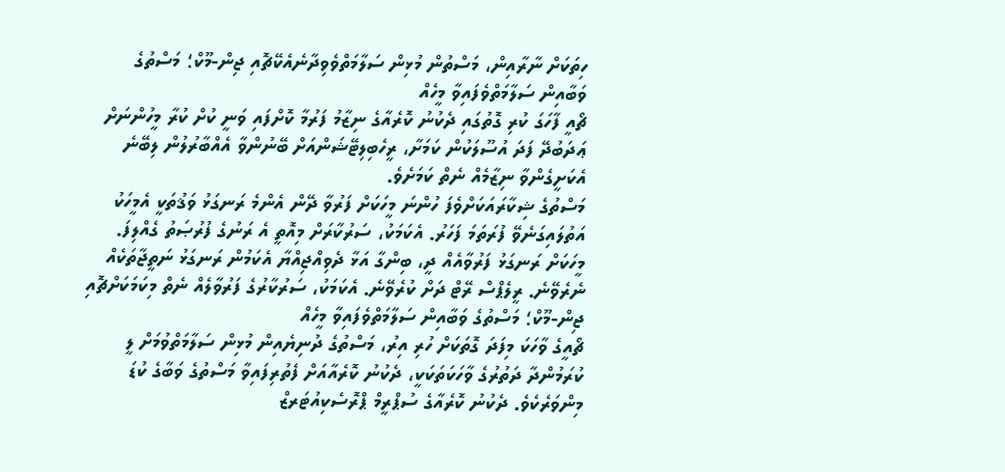ހިތަކަށް ނާރާއިން، މަސްތުން މުޅިން ސަލާމަތްވެވިދާނެއެކޭޗޮއި ޖިން-މޫކް؛ މަސްތުގެ ވަބާއިން ސަލާމަތްވެފައިވާ މީހެއް
ޗޯއީ ފާހަގަ ކުރި ގޮތުގައި ދެކުނު ކޮރެއާގެ ނިޒާމު ފަރުމާ ކޮށްފައި ވަނީ ކުށް ކުރާ މީހުންނަށް ޢަދަބުދޭ ފަދަ އުސޫލަކުން ކަމަށާ، ރީހެބިލިޓޭޝަންއަށް ބޭނުންވާ އެއްބާރުލުން ލިބޭނެ އެކަށީގެންވާ ނިޒާމެއް ނެތް ކަމަށެވެ.
މަސްތުގެ ޝިކާރައަކަށްވެފަ ހުންނަ މީހަކަށް ފަރުވާ ދޭން އެންމެ ރަނގަޅު ވަޤުތަކީ އެމީހަކު އަތުލައިގަނެވޭ ފުރަތަމަ ފަހަރު. އެކަމަކު، ސަރުކާރަށް މިއޮތީ އެ ރަނުގެ ފުރުޞަތު ގެއްލިފަ. މީހަކަށް ރަނގަޅު ފަރުވާއެއް ދީ، ބިންގާ އަޅާ ދެވިއްޖިއްޔާ އެކަމުން ރަނގަޅު ނަތީޖާތަކެއް ނެރެވޭނެ. ރީލެޕްސް ރޭޓް ދަށް ކުރެވޭނެ. އެކަމަކު، ސަރުކާރުގެ ފަރުވާލެއް ނެތް މިކަމަކަށްޗޮއި ޖިން-މޫކް؛ މަސްތުގެ ވަބާއިން ސަލާމަތްވެފައިވާ މީހެއް
ޗޯއީގެ ވާހަކަ މިފަދަ ގޮތަކަށް ހުރި އިރު، މަސްތުގެ ދުނިޔެއިން މުޅިން ސަލާމަތްވުމަށް ލީ ކުރަމުންދާ ދަތުރުގެ ވާހަކަތަކަކީ، ދެކުނު ކޮރެއާއަށް ފެތުރިފައިވާ މަސްތުގެ ވަބާގެ ކުޑަ މިންވަރެކެވެ. ދެކުނު ކޮރެއާގެ ސުޕްރީމް ޕްރޮސެކިއުޓަރޒް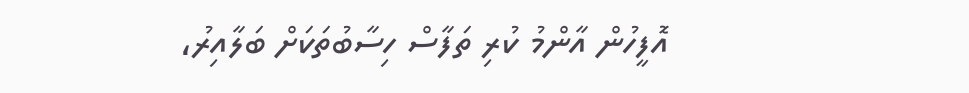އޮފީހުން އާންމު ކުރި ތަފާސް ހިސާބުތަކަށް ބަލާއިރު،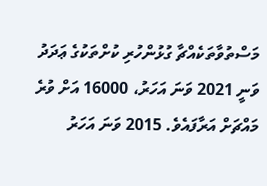މަސްތުވާތަކެއްޗާ ގުޅުންހުރި ކުށްތަކުގެ ޢަދަދު ވަނީ 2021 ވަނަ އަހަރު، 16000 އަށް ވުރެ މައްޗަށް އަރާފައެވެ. 2015 ވަނަ އަހަރު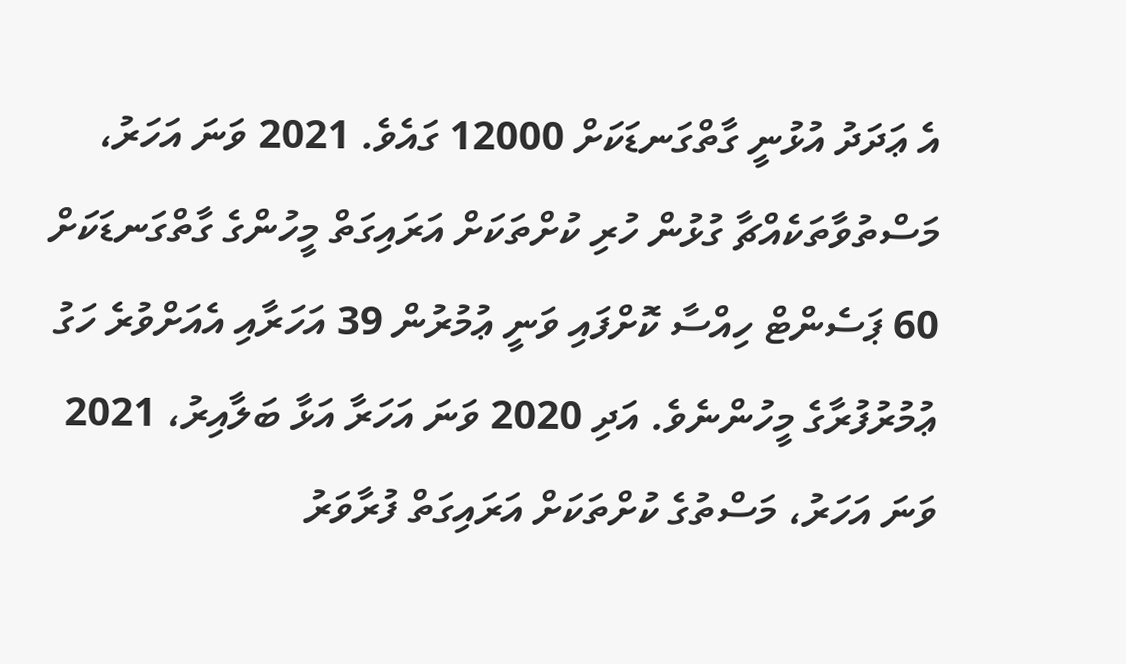އެ ޢަދަދު އުޅުނީ ގާތްގަނޑަކަށް 12000 ގައެވެ. 2021 ވަނަ އަހަރު، މަސްތުވާތަކެއްޗާ ގުޅުން ހުރި ކުށްތަކަށް އަރައިގަތް މީހުންގެ ގާތްގަނޑަކަށް 60 ޕަސެންޓް ހިއްސާ ކޮށްފައި ވަނީ ޢުމުރުން 39 އަހަރާއި އެއަށްވުރެ ހަގު ޢުމުރުފުރާގެ މީހުންނެވެ. އަދި 2020 ވަނަ އަހަރާ އަޅާ ބަލާއިރު، 2021 ވަނަ އަހަރު، މަސްތުގެ ކުށްތަކަށް އަރައިގަތް ފުރާވަރު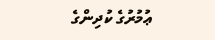ޢުމުރުގެ ކުދިންގެ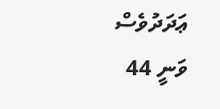ޢަދަދުވެސް ވަނީ 44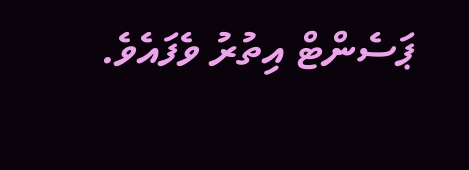ޕަސެންޓް އިތުރު ވެފައެވެ.